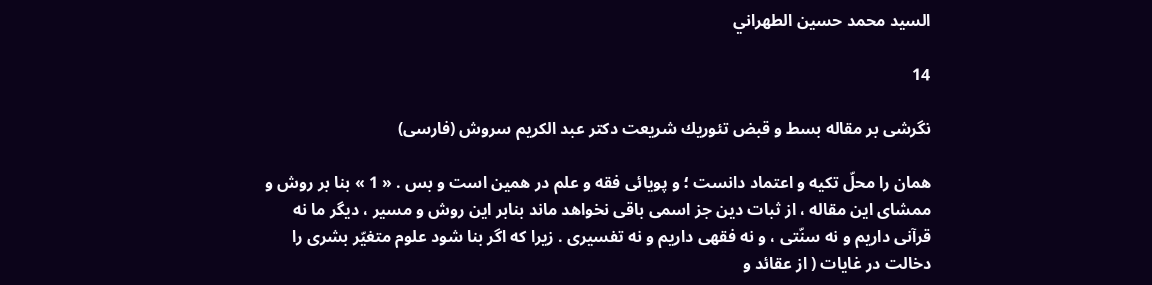السيد محمد حسين الطهراني

14

نگرشى بر مقاله بسط و قبض تئوريك شريعت دكتر عبد الكريم سروش (فارسى)

همان را محلّ تكيه و اعتماد دانست ؛ و پويائى فقه و علم در همين است و بس . « 1 » بنا بر روش و ممشاى اين مقاله ، از ثبات دين جز اسمى باقى نخواهد ماند بنابر اين روش و مسير ، ديگر ما نه قرآنى داريم و نه سنّتى ، و نه فقهى داريم و نه تفسيرى . زيرا كه اگر بنا شود علوم متغيّر بشرى را دخالت در غايات ( از عقائد و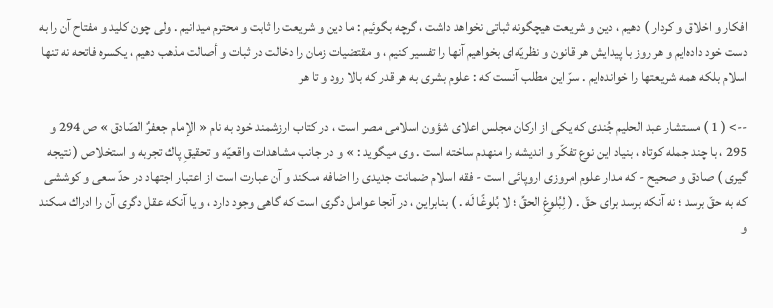افكار و اخلاق و كردار ) دهيم ، دين و شريعت هيچگونه ثباتى نخواهد داشت ، گرچه بگوئيم : ما دين و شريعت را ثابت و محترم ميدانيم . ولى چون كليد و مفتاح آن را به دست خود داده‌ايم و هر روز با پيدايش هر قانون و نظريّه‌اى بخواهيم آنها را تفسير كنيم ، و مقتضيات زمان را دخالت در ثبات و أصالت مذهب دهيم ، يكسره فاتحه نه تنها اسلام بلكه همه شريعتها را خوانده‌ايم . سرّ اين مطلب آنست كه : علوم بشرى به هر قدر كه بالا رود و تا هر

--> ( 1 ) مستشار عبد الحليم جُندى كه يكى از اركان مجلس اعلاى شؤون اسلامى مصر است ، در كتاب ارزشمند خود به نام « الإمام جعفرٌ الصّادق » ص 294 و 295 ، با چند جمله كوتاه ، بنياد اين نوع تفكّر و انديشه را منهدم ساخته است . وى ميگويد : » و در جانب مشاهدات واقعيّه و تحقيقِ پاك تجربه و استخلاص ( نتيجه گيرى ) صادق و صحيح - كه مدار علوم امروزى اروپائى است - فقه اسلام ضمانت جديدى را اضافه مىكند و آن عبارت است از اعتبار اجتهاد در حدّ سعى و كوششى كه به حقّ برسد ؛ نه آنكه برسد براى حقّ . ( لِبُلوغِ الحقِّ ؛ لا بُلوغًا لَه . ) بنابراين ، در آنجا عوامل دگرى است كه گاهى وجود دارد ، و يا آنكه عقل دگرى آن را ادراك مىكند و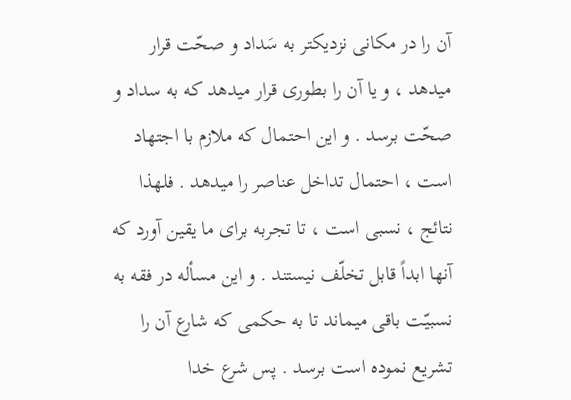آن را در مكانى نزديكتر به سَداد و صحّت قرار ميدهد ، و يا آن را بطورى قرار ميدهد كه به سداد و صحّت برسد . و اين احتمال كه ملازم با اجتهاد است ، احتمال تداخل عناصر را ميدهد . فلهذا نتائج ، نسبى است ، تا تجربه براى ما يقين آورد كه آنها ابداً قابل تخلّف نيستند . و اين مسأله در فقه به نسبيّت باقى ميماند تا به حكمى كه شارع آن را تشريع نموده است برسد . پس شرع خدا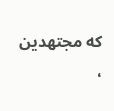كه مجتهدين ،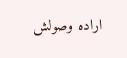اراده وصولش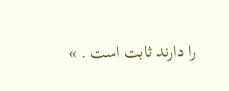را دارند ثابت است . »